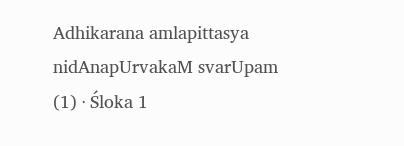Adhikarana amlapittasya nidAnapUrvakaM svarUpam (1) · Śloka 1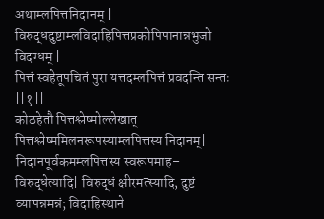अथाम्लपित्तनिदानम् |
विरुद्धदुष्टाम्लविदाहिपित्तप्रकोपिपानान्नभुजो विदग्धम् |
पित्तं स्वहेतूपचितं पुरा यत्तदम्लपित्तं प्रवदन्ति सन्तः ||१||
कोठहेतौ पित्तश्लेष्मोल्लेखात् पित्तश्लेष्ममिलनरूपस्याम्लपित्तस्य निदानम्| निदानपूर्वकमम्लपित्तस्य स्वरूपमाह– विरुद्धेत्यादि| विरुद्धं क्षीरमत्स्यादि, दुष्टं व्यापन्नमन्नं; विदाहिस्थाने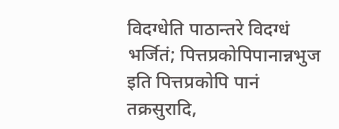विदग्धेति पाठान्तरे विदग्धं भर्जितं; पित्तप्रकोपिपानान्नभुज इति पित्तप्रकोपि पानं तक्रसुरादि,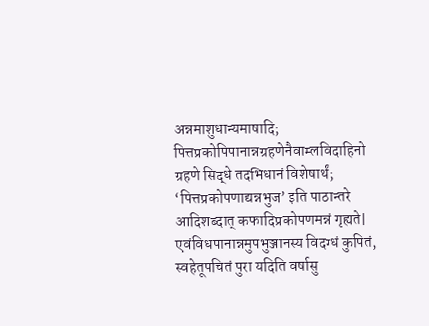अन्नमाशुधान्यमाषादि; पित्तप्रकोपिपानान्नग्रहणेनैवाम्लविदाहिनो ग्रहणे सिद्धे तदभिधानं विशेषार्थं; ‘पित्तप्रकोपणाद्यन्नभुज’ इति पाठान्तरे आदिशब्दात् कफादिप्रकोपणमन्नं गृह्यते| एवंविधपानान्नमुपभुञ्जानस्य विदग्धं कुपितं, स्वहेतूपचितं पुरा यदिति वर्षासु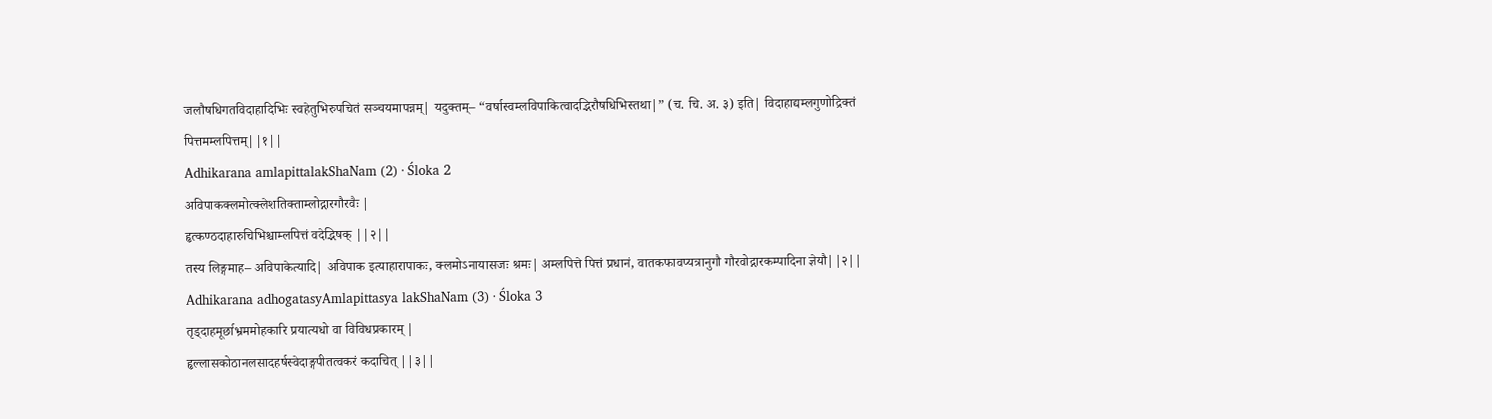जलौषधिगतविदाहादिभिः स्वहेतुभिरुपचितं सञ्चयमापन्नम्| यदुक्तम्– “वर्षास्वम्लविपाकित्वादद्भिरौषधिभिस्तथा|” (च. चि. अ. ३) इति| विदाहाद्यम्लगुणोद्रिक्तं पित्तमम्लपित्तम्||१||
Adhikarana amlapittalakShaNam (2) · Śloka 2
अविपाकक्लमोत्क्लेशतिक्ताम्लोद्गारगौरवैः |
हृत्कण्ठदाहारुचिभिश्चाम्लपित्तं वदेद्भिषक् ||२||
तस्य लिङ्गमाह– अविपाकेत्यादि| अविपाक इत्याहारापाकः, क्लमोऽनायासजः श्रमः| अम्लपित्ते पित्तं प्रधानं, वातकफावप्यत्रानुगौ गौरवोद्गारकम्पादिना ज्ञेयौ||२||
Adhikarana adhogatasyAmlapittasya lakShaNam (3) · Śloka 3
तृड्दाहमूर्छाभ्रममोहकारि प्रयात्यधो वा विविधप्रकारम् |
हृल्लासकोठानलसादहर्षस्वेदाङ्गपीतत्वकरं कदाचित् ||३||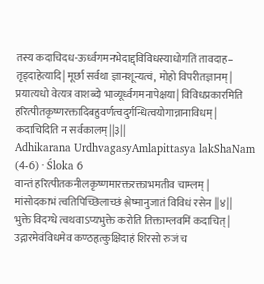तस्य कदाचिदध-ऊर्ध्वगमनभेदाद्द्विविधस्याधोगतिं तावदाह– तृड्दाहेत्यादि| मूर्छा सर्वथा ज्ञानशून्यत्वं, मोहो विपरीतज्ञानम्| प्रयात्यधो वेत्यत्र वाशब्दो भाव्यूर्ध्वगमनापेक्षया| विविधप्रकारमिति हरित्पीतकृष्णरक्तादिबहुवर्णत्वदुर्गन्धित्वयोगान्नानाविधम्| कदाचिदिति न सर्वकालम्||३||
Adhikarana UrdhvagasyAmlapittasya lakShaNam (4-6) · Śloka 6
वान्तं हरित्पीतकनीलकृष्णमारक्तरक्ताभमतीव चाम्लम् |
मांसोदकाभं त्वतिपिच्छिलाच्छं श्लेष्मानुजातं विविधं रसेन ||४||
भुक्ते विदग्धे त्वथवाऽप्यभुक्ते करोति तिक्ताम्लवमिं कदाचित् |
उद्गारमेवंविधमेव कण्ठहृत्कुक्षिदाहं शिरसो रुजं च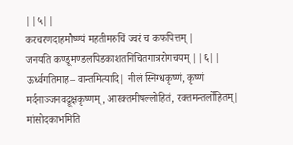||५||
करचरणदाहमौष्ण्यं महतीमरुचिं ज्वरं च कफपित्तम् |
जनयति कण्डूमण्डलपिडकाशतनिचितगात्ररोगचयम् ||६||
ऊर्ध्वगतिमाह– वान्तमित्यादि| नीलं स्निग्धकृष्णं, कृष्णं मर्दनाञ्जनवद्रूक्षकृष्णम्, आरक्तमीषल्लोहितं, रक्तमन्तर्लोहितम्| मांसोदकाभमिति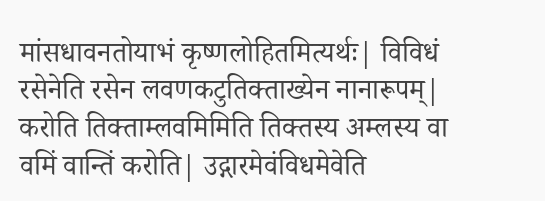मांसधावनतोयाभं कृष्णलोहितमित्यर्थः| विविधं रसेनेति रसेन लवणकटुतिक्ताख्येन नानारूपम्| करोति तिक्ताम्लवमिमिति तिक्तस्य अम्लस्य वा वमिं वान्तिं करोति| उद्गारमेवंविधमेवेति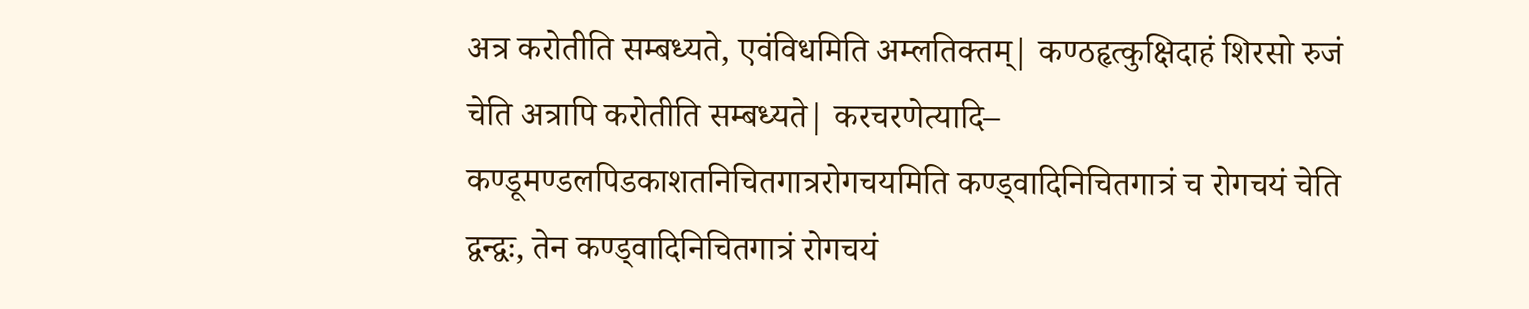अत्र करोतीति सम्बध्यते, एवंविधमिति अम्लतिक्तम्| कण्ठहृत्कुक्षिदाहं शिरसो रुजं चेति अत्रापि करोतीति सम्बध्यते| करचरणेत्यादि– कण्डूमण्डलपिडकाशतनिचितगात्ररोगचयमिति कण्ड्वादिनिचितगात्रं च रोगचयं चेति द्वन्द्वः, तेन कण्ड्वादिनिचितगात्रं रोगचयं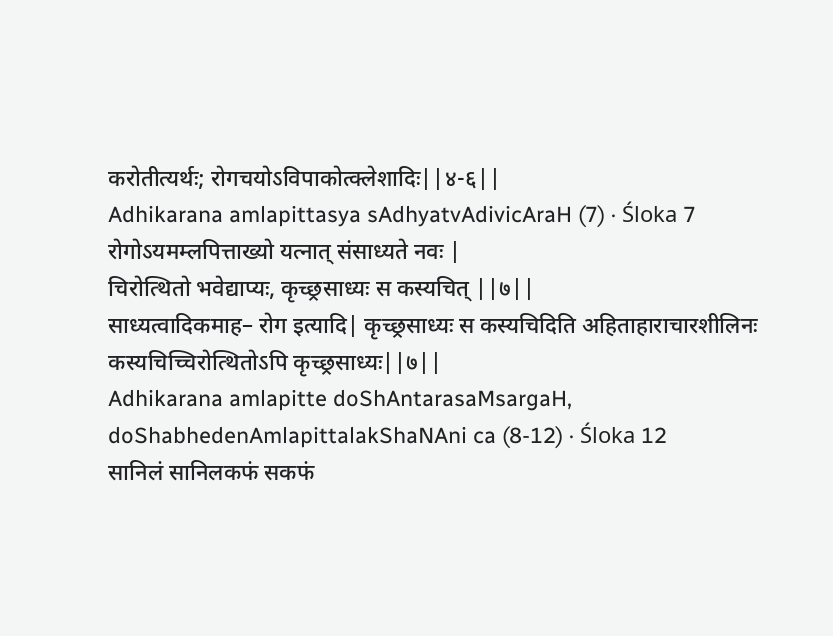करोतीत्यर्थः; रोगचयोऽविपाकोत्क्लेशादिः||४-६||
Adhikarana amlapittasya sAdhyatvAdivicAraH (7) · Śloka 7
रोगोऽयमम्लपित्ताख्यो यत्नात् संसाध्यते नवः |
चिरोत्थितो भवेद्याप्यः, कृच्छ्रसाध्यः स कस्यचित् ||७||
साध्यत्वादिकमाह– रोग इत्यादि| कृच्छ्रसाध्यः स कस्यचिदिति अहिताहाराचारशीलिनः कस्यचिच्चिरोत्थितोऽपि कृच्छ्रसाध्यः||७||
Adhikarana amlapitte doShAntarasaMsargaH, doShabhedenAmlapittalakShaNAni ca (8-12) · Śloka 12
सानिलं सानिलकफं सकफं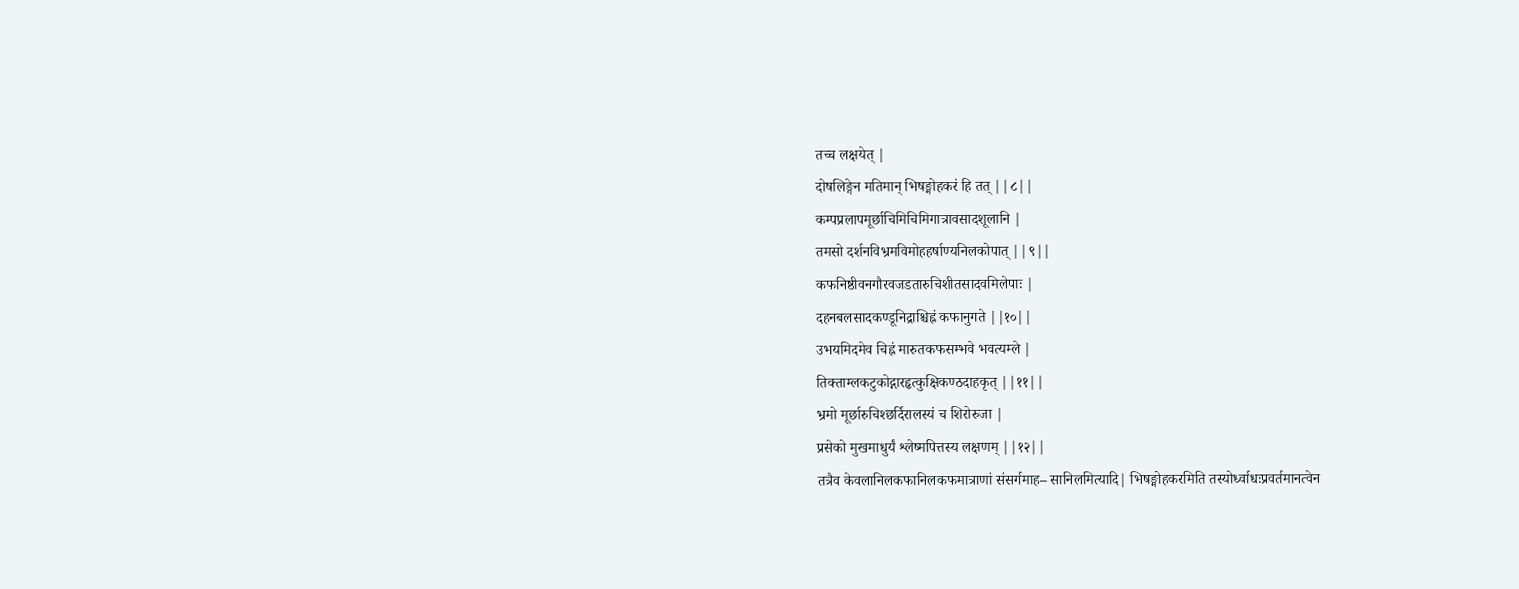तच्च लक्षयेत् |
दोषलिङ्गेन मतिमान् भिषङ्मोहकरं हि तत् ||८||
कम्पप्रलापमूर्छाचिमिचिमिगात्रावसादशूलानि |
तमसो दर्शनविभ्रमविमोहहर्षाण्यनिलकोपात् ||९||
कफनिष्ठीवनगौरवजडतारुचिशीतसादवमिलेपाः |
दहनबलसादकण्डूनिद्राश्चिह्नं कफानुगते ||१०||
उभयमिदमेव चिह्नं मारुतकफसम्भवे भवत्यम्ले |
तिक्ताम्लकटुकोद्गारहृत्कुक्षिकण्ठदाहकृत् ||११||
भ्रमो मूर्छारुचिश्छर्दिरालस्यं च शिरोरुजा |
प्रसेको मुखमाधुर्यं श्लेष्मपित्तस्य लक्षणम् ||१२||
तत्रैव केवलानिलकफानिलकफमात्राणां संसर्गमाह– सानिलमित्यादि| भिषङ्मोहकरमिति तस्योर्ध्वाधःप्रवर्तमानत्वेन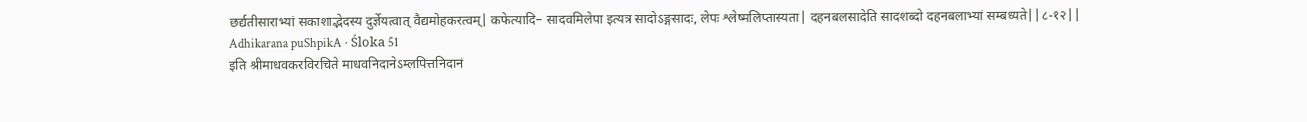छर्द्यतीसाराभ्यां सकाशाद्भेदस्य दुर्ज्ञेयत्वात् वैद्यमोहकरत्वम्| कफेत्यादि– सादवमिलेपा इत्यत्र सादोऽङ्गसादः, लेपः श्लेष्मलिप्तास्यता| दहनबलसादेति सादशब्दो दहनबलाभ्यां सम्बध्यते||८-१२||
Adhikarana puShpikA · Śloka 51
इति श्रीमाधवकरविरचिते माधवनिदानेऽम्लपित्तनिदानं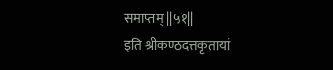समाप्तम् ||५१||
इति श्रीकण्ठदत्तकृतायां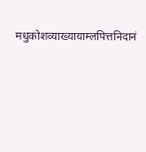मधुकोशव्याख्यायाम्लपित्तनिदानं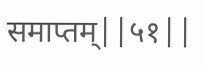समाप्तम्||५१||